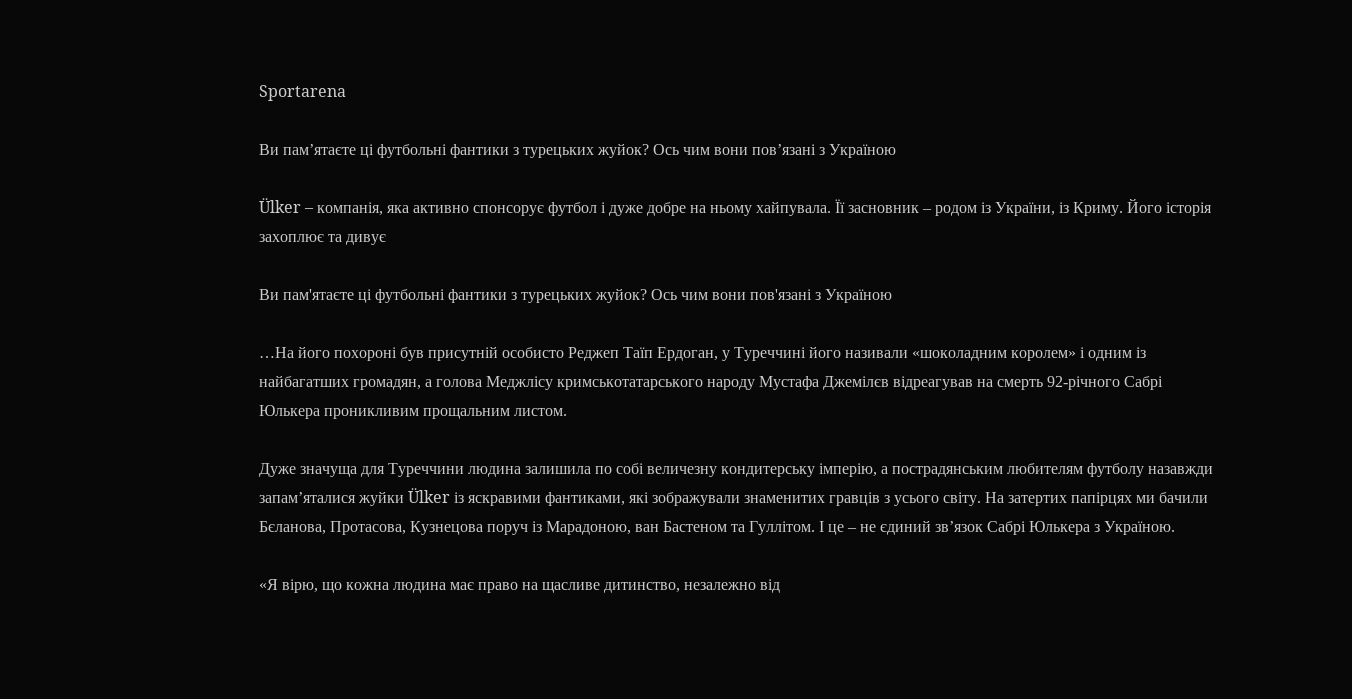Sportarena

Ви пам’ятаєте ці футбольні фантики з турецьких жуйок? Ось чим вони пов’язані з Україною

Ülker – компанія, яка активно спонсорує футбол і дуже добре на ньому хайпувала. Її засновник – родом із України, із Криму. Його історія захоплює та дивує

Ви пам'ятаєте ці футбольні фантики з турецьких жуйок? Ось чим вони пов'язані з Україною

…На його похороні був присутній особисто Реджеп Таїп Ердоган, у Туреччині його називали «шоколадним королем» і одним із найбагатших громадян, а голова Меджлісу кримськотатарського народу Мустафа Джемілєв відреагував на смерть 92-річного Сабрі Юлькера проникливим прощальним листом.

Дуже значуща для Туреччини людина залишила по собі величезну кондитерську імперію, а пострадянським любителям футболу назавжди запам’яталися жуйки Ülker із яскравими фантиками, які зображували знаменитих гравців з усього світу. На затертих папірцях ми бачили Бєланова, Протасова, Кузнецова поруч із Марадоною, ван Бастеном та Гуллітом. І це – не єдиний зв’язок Сабрі Юлькера з Україною.

«Я вірю, що кожна людина має право на щасливе дитинство, незалежно від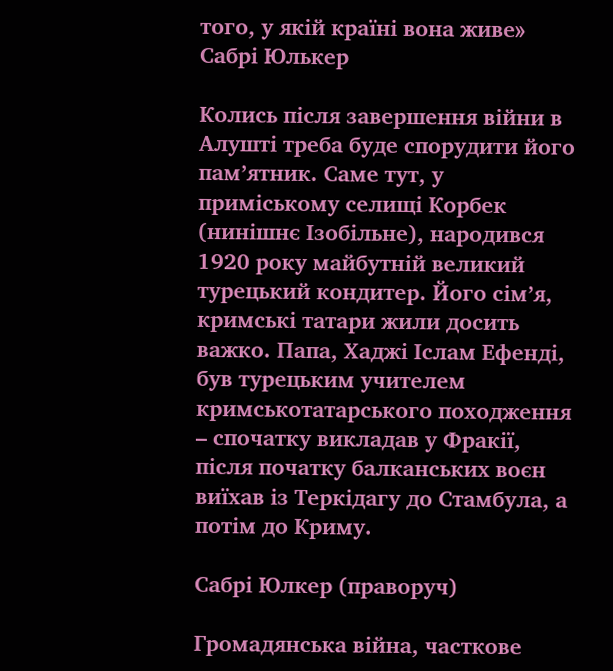того, у якій країні вона живе»
Сабрі Юлькер

Колись після завершення війни в Алушті треба буде спорудити його пам’ятник. Саме тут, у приміському селищі Корбек (нинішнє Ізобільне), народився 1920 року майбутній великий турецький кондитер. Його сім’я, кримські татари жили досить важко. Папа, Хаджі Іслам Ефенді, був турецьким учителем кримськотатарського походження – спочатку викладав у Фракії, після початку балканських воєн виїхав із Теркідагу до Стамбула, а потім до Криму.

Сабрі Юлкер (праворуч)

Громадянська війна, часткове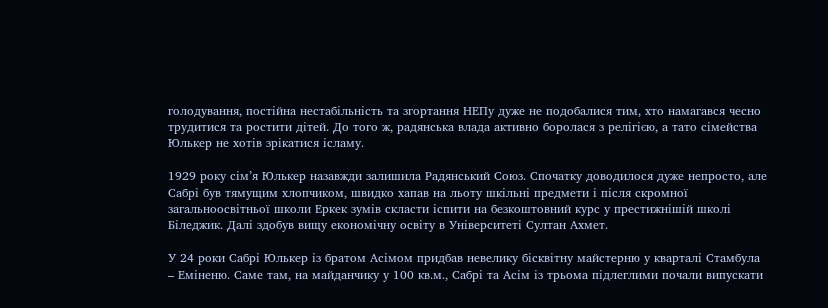голодування, постійна нестабільність та згортання НЕПу дуже не подобалися тим, хто намагався чесно трудитися та ростити дітей. До того ж, радянська влада активно боролася з релігією, а тато сімейства Юлькер не хотів зрікатися ісламу.

1929 року сім’я Юлькер назавжди залишила Радянський Союз. Спочатку доводилося дуже непросто, але Сабрі був тямущим хлопчиком, швидко хапав на льоту шкільні предмети і після скромної загальноосвітньої школи Еркек зумів скласти іспити на безкоштовний курс у престижнішій школі Біледжик. Далі здобув вищу економічну освіту в Університеті Султан Ахмет.

У 24 роки Сабрі Юлькер із братом Асімом придбав невелику бісквітну майстерню у кварталі Стамбула – Еміненю. Саме там, на майданчику у 100 кв.м., Сабрі та Асім із трьома підлеглими почали випускати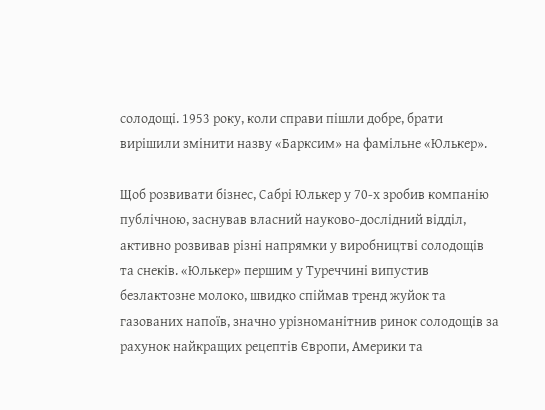солодощі. 1953 року, коли справи пішли добре, брати вирішили змінити назву «Барксим» на фамільне «Юлькер».

Щоб розвивати бізнес, Сабрі Юлькер у 70-х зробив компанію публічною, заснував власний науково-дослідний відділ, активно розвивав різні напрямки у виробництві солодощів та снеків. «Юлькер» першим у Туреччині випустив безлактозне молоко, швидко спіймав тренд жуйок та газованих напоїв, значно урізноманітнив ринок солодощів за рахунок найкращих рецептів Європи, Америки та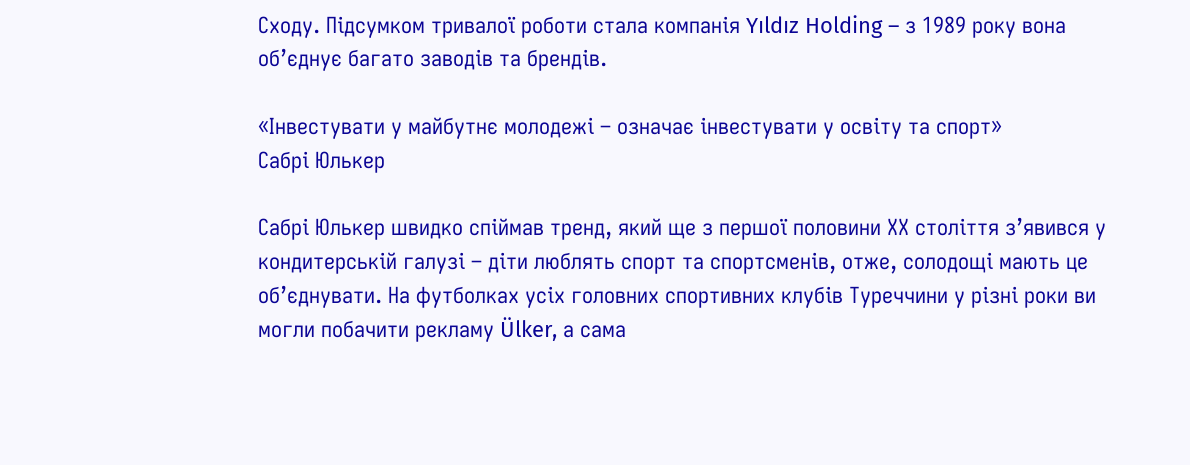Сходу. Підсумком тривалої роботи стала компанія Yıldız Holding – з 1989 року вона об’єднує багато заводів та брендів.

«Інвестувати у майбутнє молодежі – означає інвестувати у освіту та спорт»
Сабрі Юлькер

Сабрі Юлькер швидко спіймав тренд, який ще з першої половини ХХ століття з’явився у кондитерській галузі – діти люблять спорт та спортсменів, отже, солодощі мають це об’єднувати. На футболках усіх головних спортивних клубів Туреччини у різні роки ви могли побачити рекламу Ülker, а сама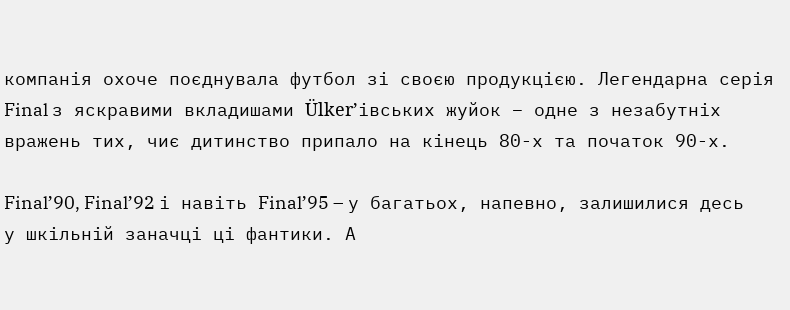компанія охоче поєднувала футбол зі своєю продукцією. Легендарна серія Final з яскравими вкладишами Ülker’івських жуйок – одне з незабутніх вражень тих, чиє дитинство припало на кінець 80-х та початок 90-х.

Final’90, Final’92 і навіть Final’95 – у багатьох, напевно, залишилися десь у шкільній заначці ці фантики. А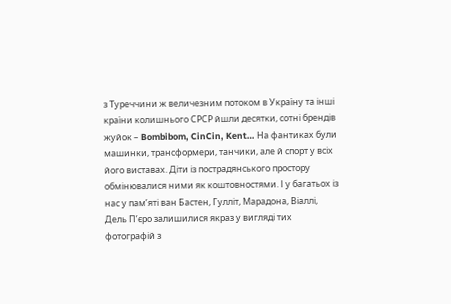з Туреччини ж величезним потоком в Україну та інші країни колишнього СРСР йшли десятки, сотні брендів жуйок – Bombibom, CinCin, Kent… На фантиках були машинки, трансформери, танчики, але й спорт у всіх його виставах. Діти із пострадянського простору обмінювалися ними як коштовностями. І у багатьох із нас у пам’яті ван Бастен, Гулліт, Марадона, Віаллі, Дель П’єро залишилися якраз у вигляді тих фотографій з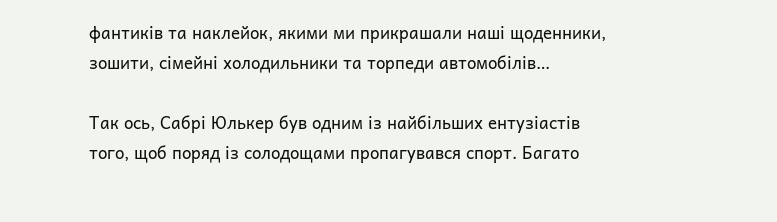фантиків та наклейок, якими ми прикрашали наші щоденники, зошити, сімейні холодильники та торпеди автомобілів…

Так ось, Сабрі Юлькер був одним із найбільших ентузіастів того, щоб поряд із солодощами пропагувався спорт. Багато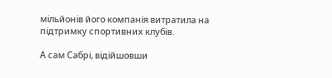мільйонів його компанія витратила на підтримку спортивних клубів.

А сам Сабрі, відійшовши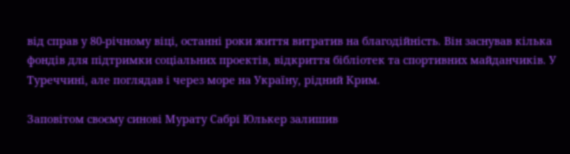від справ у 80-річному віці, останні роки життя витратив на благодійність. Він заснував кілька фондів для підтримки соціальних проектів, відкриття бібліотек та спортивних майданчиків. У Туреччині, але поглядав і через море на Україну, рідний Крим.

Заповітом своєму синові Мурату Сабрі Юлькер залишив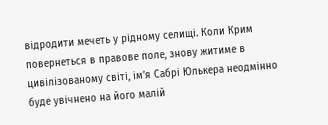відродити мечеть у рідному селищі. Коли Крим повернеться в правове поле, знову житиме в цивілізованому світі, ім’я Сабрі Юлькера неодмінно буде увічнено на його малій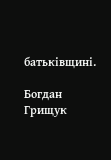батьківщині.

Богдан Грищук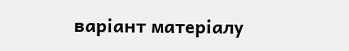варіант матеріалу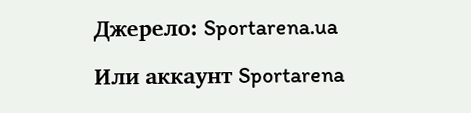Джерело: Sportarena.ua

Или аккаунт Sportarena